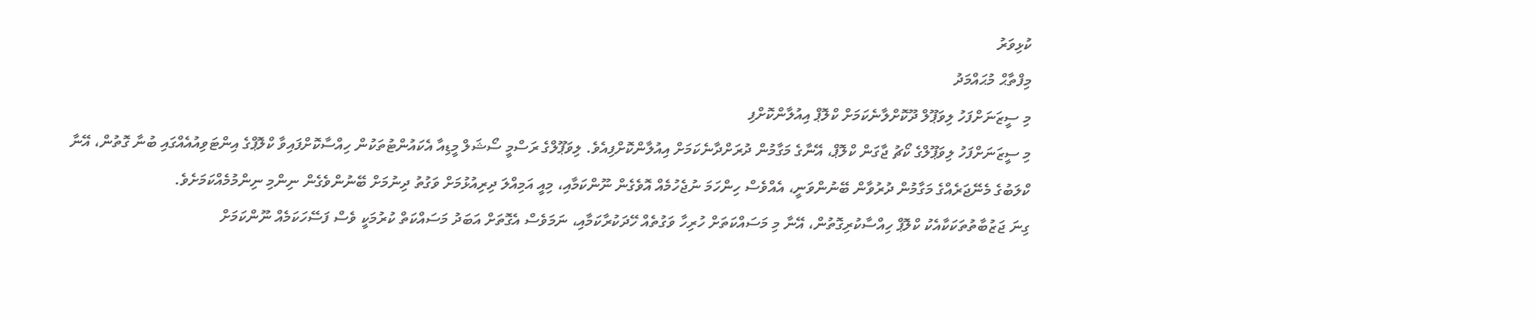ކުޅިވަރު
މިފްތާޙް މުޙައްމަދު
މި ސީޒަނަށްފަހު ލިވަޕޫލް ދޫކޮށްލާނެކަމަށް ކްލޮޕް އިއުލާންކޮށްފި
މި ސީޒަނަށްފަހު ލިވަޕޫލްގެ ކޯޗު ޖާގަން ކްލޮޕް، އޭނާގެ މަގާމުން ދުރަށްދާނެކަމަށް އިއުލާންކޮށްފިއެވެ. ލިވަޕޫލްގެ ރަސްމީ ސޯޝަލް މީޑިއާ އެކައުންޓުތަކުން ހިއްސާކޮށްފައިވާ ކްލޮޕްގެ އިންޓަވިއުއެއްގައި ބުނާ ގޮތުން، އޭނާ ކްލަބުގެ މެނޭޖަރެއްގެ މަގާމުން ދުރުވާން ބޭނުންވަނީ، އެއްވެސް ހިންހަމަ ނުޖެހުމެއް އޮވެގެން ނޫންކަމާއި، މިއީ އަމިއްލަ ދިރިއުޅުމަށް ވަގުތު ދިނުމަށް ބޭނުންވެގެން ނިންމި ނިންމުމެއްކަމަށެވެ.
ގިނަ ޖަޒުބާތުތަކަކާއެކު ކްލޮޕް ހިއްސާކުރިގޮތުން، އޭނާ މި މަސައްކަތަށް ހުރިހާ ވަގުތެއް ހޭދަކުރާކަމާއި، ނަމަވެސް އެގޮތަށް އަބަދު މަސައްކަތް ކުރުމަކީ ވެސް ފަސޭހަކަމެއް ނޫންކަމަށް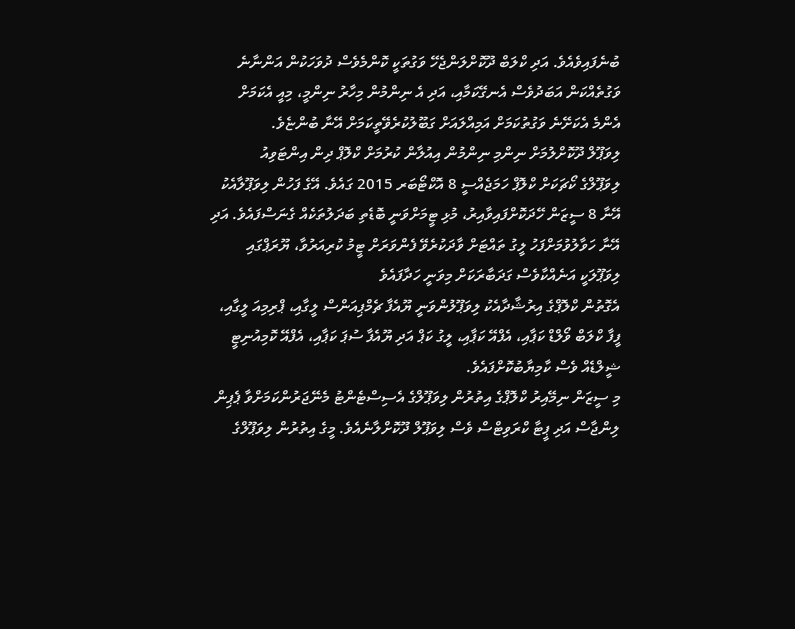ބުނެފައިވެއެވެ. އަދި ކްލަބް ދޫކޮށްލަންޖެހޭ ވަގުތަކީ ކޮންމެވެސް ދުވަހަކުން އަންނާނެ ވަގުތެއްކަން އަބަދުވެސް އެނގޭކަމާއި، އަދި އެ ނިންމުން މިހާރު ނިންމީ، މިއީ އެކަމަށް އެންމެ އެކަށޭނެ ވަގުތުކަމަށް އަމިއްލައަށް ގަބޫލުކުރެވޭތީކަމަށް އޭނާ ބުންޏެވެ.
ލިވަޕޫލް ދޫކޮށްލުމަށް ނިންމި ނިންމުން އިއުލާން ކުރުމަށް ކްލޮޕް ދިން އިންޓަވިއު
ލިވަޕޫލްގެ ކޯޗަކަށް ކްލޮޕް ހަމަޖެއްސީ 8 އޮކްޓޯބަރ 2015 ގައެވެ. އޭގެ ފަހުން ލިވަޕޫލާއެކު އޭނާ 8 ސީޒަން ހޭދަކޮށްފައިވާއިރު، މުޅި ޓީމަށްވަނީ ބޮޑެތި ބަދަލުތަކެއް ގެނަސްފައެވެ. އަދި އޭނާ ހަވާލުވުމަށްފަހު ލީގު ތައްޓަށް ވާދަކުރެވޭ ފެންވަރަށް ޓީމު ކުރިއަރުވާ، ޔޫރަޕްގައި ލިވަޕޫލަކީ އަނެއްކާވެސް ގަދަބާރަކަށް މިވަނީ ހަދާފައެވެ
އެގޮތުން ކްލޮޕްގެ އިރުޝާދާއެކު ލިވަޕޫލުންވަނީ ޔޫއެފާ ޗެމްޕިއަންސް ލީގާއި، ޕްރިމިއަ ލީގާއި، ފީފާ ކްލަބް ވޯލްޑް ކަޕާއި، އެފްއޭ ކަޕާއި، ލީގު ކަޕް އަދި ޔޫއެފާ ސުޕަ ކަޕާއި، އެފްއޭ ކޮމިއުނިޓީ ޝީލްޑެއް ވެސް ކާމިޔާބުކޮށްފައެވެ.
މި ސީޒަން ނިމޭއިރު ކްލޮޕްގެ އިތުރުން ލިވަޕޫލްގެ އެސިސްޓެންޓު މެނޭޖަރުންކަމަށްވާ ޕެޕިން ލިންޖާސް އަދި ޕީޓާ ކްރަވިޓްސް ވެސް ލިވަޕޫލް ދޫކޮށްލާނެއެވެ. މީގެ އިތުރުން ލިވަޕޫލްގެ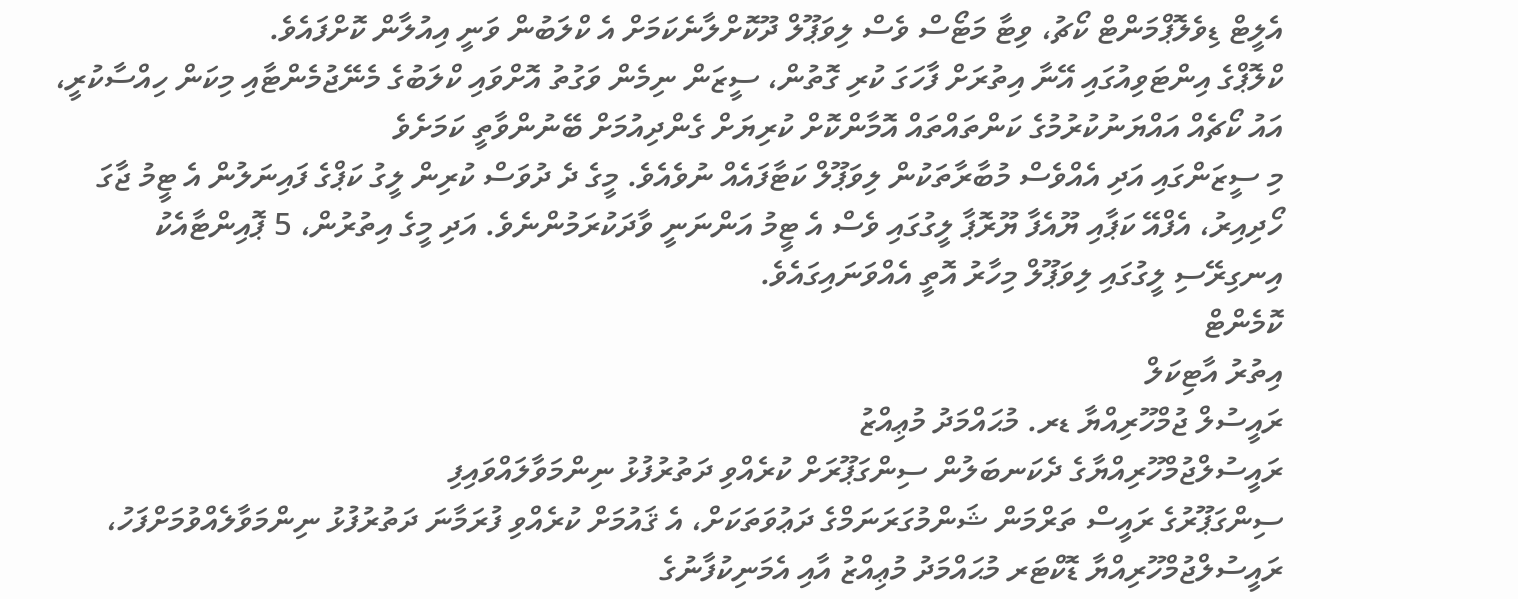އެލީޓް ޑިވެލޮޕްމަންޓް ކޯޗު، ވިޓާ މަޓޯސް ވެސް ލިވަޕޫލް ދޫކޮށްލާނެކަމަށް އެ ކްލަބުން ވަނީ އިއުލާން ކޮށްފައެވެ.
ކްލޮޕްގެ އިންޓަވިއުގައި އޭނާ އިތުރަށް ފާހަގަ ކުރި ގޮތުން، ސީޒަން ނިމެން ވަގުތު އޮށްވައި ކްލަބުގެ މެނޭޖުމެންޓާއި މިކަން ހިއްސާކުރީ، އައު ކޯޗެއް އައްޔަނުކުރުމުގެ ކަންތައްތައް އޮމާންކޮށް ކުރިޔަށް ގެންދިއުމަށް ބޭނުންވާތީ ކަމަށެވެ
މި ސީޒަންގައި އަދި އެއްވެސް މުބާރާތަކުން ލިވަޕޫލް ކަޓާފައެއް ނުވެއެވެ. މީގެ ދެ ދުވަސް ކުރިން ލީގު ކަޕްގެ ފައިނަލުން އެ ޓީމު ޖާގަ ހޯދިއިރު، އެފްއޭ ކަޕާއި ޔޫއެފާ ޔޫރޮޕާ ލީގުގައި ވެސް އެ ޓީމު އަންނަނީ ވާދަކުރަމުންނެވެ. އަދި މީގެ އިތުރުން، 5 ޕޮއިންޓާއެކު އިނގިރޭސި ލީގުގައި ލިވަޕޫލް މިހާރު އޮތީ އެއްވަނައިގައެވެ.
ކޮމެންޓް
އިތުރު އާޓިކަލް
ރައީސުލް ޖުމްހޫރިއްޔާ ޑރ. މުޙައްމަދު މުޢިއްޒު
ރައީސުލްޖުމްހޫރިއްޔާގެ ދެކަނބަލުން ސިންގަޕޫރަށް ކުރެއްވި ދަތުރުފުޅު ނިންމަވާލައްވައިފި
ސިންގަޕޫރުގެ ރައީސް ތަރްމަން ޝަންމުގަރަނަމްގެ ދަޢުވަތަކަށް، އެ ޤައުމަށް ކުރެއްވި ފުރަމާނަ ދަތުރުފުޅު ނިންމަވާލެއްވުމަށްފަހު، ރައީސުލްޖުމްހޫރިއްޔާ ޑޮކްޓަރ މުޙައްމަދު މުޢިއްޒު އާއި އެމަނިކުފާނުގެ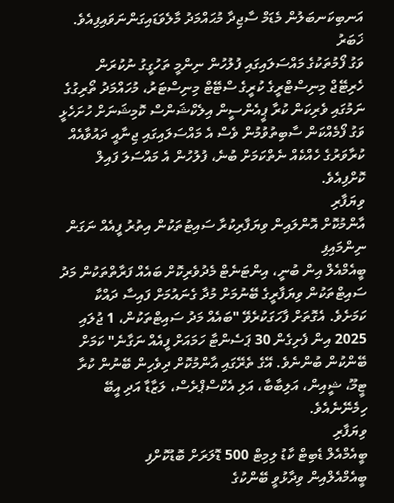އަނބިކަނބަލުން މެޑަމް ސާޖިދާ މުޙައްމަދު މާލެވަޑައިގަންނަވައިފިއެވެ.
ޚަބަރު
ވަގު ފޯމުތަކުގެ މައްސަލައިގައި ފުލުހުން ނިންމީ ތަހުގީގު ނުކުރަން
ހެރިޓޭޖް މިނިސްޓްރީގެ ކުރީގެ ސްޓޭޓް މިނިސްޓަރު، މުހައްމަދު ތޯރިގުގެ ނަމުގައި ވެރިކަން ކުރާ ޕީއެންސީން އިލެކްޝަންސް ކޮމިޝަނަށް ހުށަހެޅީ ވަގު ފޯމެއްކަން ސާބިތުވުމުން ވެސް އެ މައްސަލައިގައި ޖިނާއީ ދައުވާއެއް ކުރާވަރުގެ ހެއްކެއް ނެތްކަމަށް ބުނެ، ފުލުހުން އެ މައްސަލަ ފައިލް ކޮށްފިއެވެ.
ވިޔަފާރި
އާންމުކޮށް އޮންލައިން ވިޔަފާރިކުރާ ސައިޓުތަކުން އިތުރު ފީއެއް ނަގަން ނިންމައިފި
ބީއެމްއެލް އިން ބުނީ، އިންޓަނެޓް މެދުވެރިކޮށް ބައެއް ފަރާތްތަކުން މަދު ސައިޓްތަކުން ވިޔަފާރީގެ ބޭނުމަށް މުދާ ގެނައުމަށް ފައިސާ ދައްކާ ކަމަށެވެ. އެގޮތަށް ފާހަގަކުރެވޭ "ބައެއް މަދު ސައިޓްތަކުން، 1 ޖުލައި 2025 އިން ފެށިގެން 30 ޕަސެންޓާ ހަމައަށް ފީއެއް ނަގާނެ" ކަމަށް ބޭންކުން ބުންނެވެ. އޭގެ ތެރޭގައި އާންމުކޮށް ދިވެހިން ބޭނުން ކުރާ ޓީމޫ، ޝީއިން، އަލިބާބާ، އަލި އެކްސްޕްރެސް، ލަޒާޑާ އަދި އީބޭ ހިމެނޭނެއެވެ.
ވިޔަފާރި
ބީއެމްއެލް ޑެބިޓް ކާޑު ލިމިޓް 500 ޑޮލަރަށް ބޮޑުކޮށްފި
ބީއެމްއެލްއިން ވިދާޅުވީ ބޭންކުގެ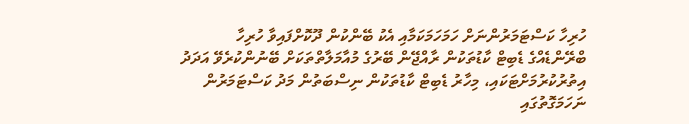ހުރިހާ ކަސްޓަމަރުންނަށް ހަމަހަމަކަމާއި އެކު ބޭންކުން ދޫކޮށްފައިވާ ހުރިހާ ބްރޭންޑެއްގެ ޑެބިޓް ކާޑުތަކުން ރާއްޖޭން ބޭރުގެ މުއާމަލާތްތަކަށް ބޭނުންކުރެވޭ އަދަދު އިތުރުކުރުމަށްޓަކައި، މިހާރު ޑެބިޓް ކާޑުތަކުން ނިސްބަތުން މަދު ކަސްޓަމަރުން ނަހަމަގޮތުގައި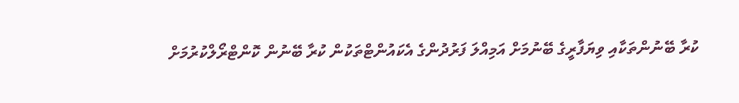ކުރާ ބޭނުންތަކާއި ވިޔަފާރީގެ ބޭނުމަށް އަމިއްލަ ފަރުދުންގެ އެކައުންޓްތަކުން ކުރާ ބޭނުން ކޮންޓްރޯލްކުރުމަށް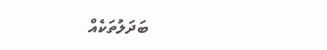ބަދަލުތަކެއް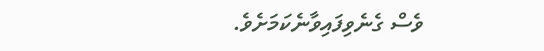ވެސް ގެނެވިފައިވާނެކަމަށެވެ.